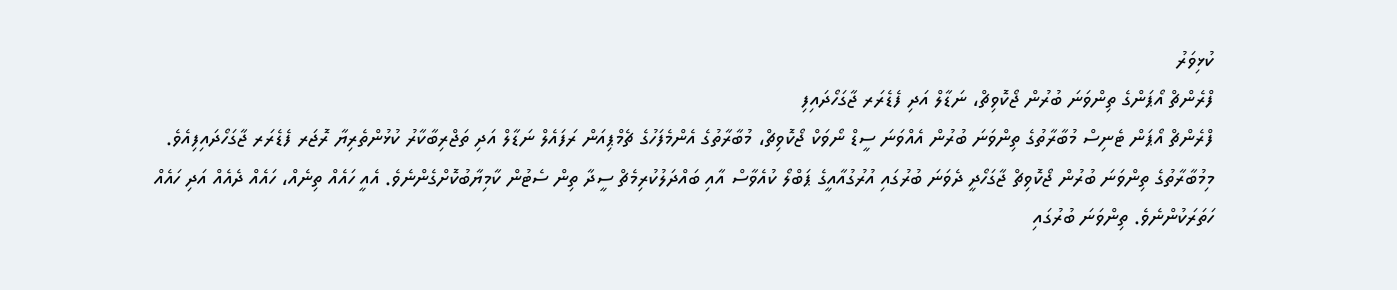ކުޅިވަރު
ފްރެންޗް އޯޕަންގެ ތިންވަނަ ބުރުން ޖޯކޮވިޗް، ނަޑާލް އަދި ފެޑެރަރ ޖާގަހޯދައިފި
ފްރެންޗް އޯޕަން ޓެނިސް މުބާރާތުގެ ތިންވަނަ ބުރުން އެއްވަނަ ސީޑް ނޯވަކް ޖޯކޮވިޗް، މުބާރާތުގެ އެންމެފަހުގެ ޗެމްޕިއަން ރަފައެލް ނަޑާލް އަދި ތަޖްރިބާކާރު ކުޅުންތެރިޔާ ރޮޖަރ ފެޑެރަރ ޖާގަހޯދައިފިއެވެ.
މިމުބާރާތުގެ ތިންވަނަ ބުރުން ޖޯކޮވިޗް ޖާގަހޯދީ ދެވަނަ ބުރުގައި އުރުގުއާއީގެ ޕަބްލޯ ކުއެވާސް އާއި ބައްދަލުކުރިމެޗް ސީދާ ތިން ސެޓުން ކާމިޔާބުކޮށްގެންނެވެ. އެއީ ހައެއް ތިނެއް، ހައެއް ދެއެއް އަދި ހައެއް ހަތަރަކުންނެވެ. ތިންވަނަ ބުރުގައި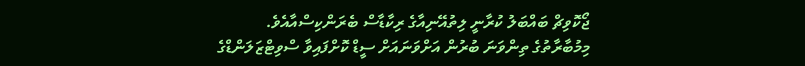ޖޯކޮވިޗް ބައްބަލު ކުރާނީ ލިތުއޭނިއާގެ ރިކާޑާސް ބެރަންކިސްއާއެވެ.
މިމުބާރާތުގެ ތިންވަނަ ބުރުން އަށްވަނައަށް ސީޑް ކޮށްފައިވާ ސްވިޓްޒަލަންޑްގެ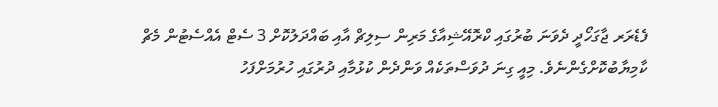ފެޑެރަރ ޖާގަހޯދީ ދެވަނަ ބުރުގައި ކްރޮއޭޝިއާގެ މަރިން ސިލިޗް އާއި ބައްދަލުކޮށް 3 ސެޓް އެއްސެޓުން މެޗް ކާމިޔާބުކޮށްގެންނެވެ. މިއީ ގިނަ ދުވަސްތަކެއް ވަންދެން ކުޅުމާއި ދުރުގައި ހުރުމަށްފަހު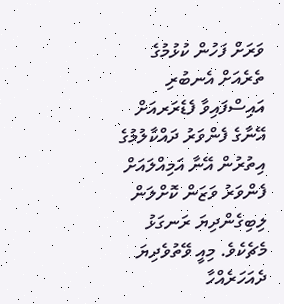ވަރަށް ފަހުން ކުޅުމުގެ ތެރެއަށް އެނބުރި އައިސްފައިވާ ފެޑެރަރއަށް އޭނާގެ ފެންވަރު ދައްކާލުމުގެ އިތުރުން އޭނާ އަމިއްލައަށް ފެންވަރު ވަޒަން ކޮށްލަން ލިބިގެންދިޔަ ރަނގަޅު މެޗެކެވެ. މިއީ ވޭތުވެދިޔަ ދެއަހަރެއްހާ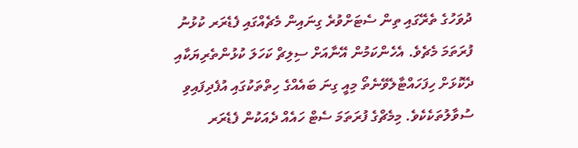ދުވަހުގެ ތެރޭގައި ތިން ސެޓަށްވުރެ ގިނައިން މެޗެއްގައި ފެޑެރަރ ކުޅުނު ފުރަތަމަ މެޗެވެ. އެހެންކަމުން އޭނާއަށް ސިލިޗް ކަހަލަ ކުޅުންތެރިޔަކާއި ދެކޮޅަށް ހިފަހައްޓާލެވޭނެތޯ މިއީ ގިނަ ބައެއްގެ ހިތްތަކުގައި އުފެދިފައިވި ސުވާލުތަކެކެވެ. މިމެޗްގެ ފުރަތަމަ ސެޓް ހައެއް ދެއަކުން ފެޑެރަރ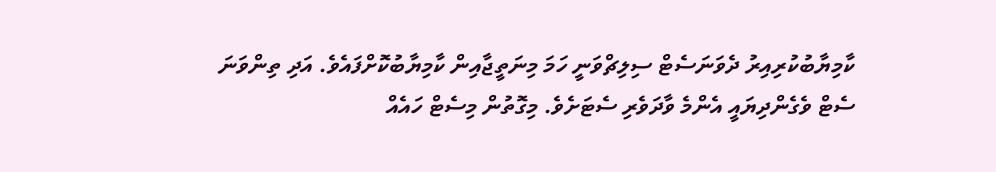ކާމިޔާބުކުރިއިރު ދެވަނަސެޓް ސިލިޗްވަނީ ހަމަ މިނަތީޖާއިން ކާމިޔާބުކޮށްފައެވެ. އަދި ތިންވަނަ ސެޓް ވެގެންދިޔައީ އެންމެ ވާދަވެރި ސެޓަށެވެ. މިގޮތުން މިސެޓް ހައެއް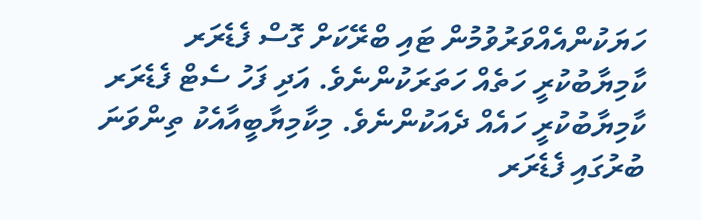ހަޔަކުންއެއްވަރުވުމުން ޓައި ބްރޭކަށް ގޮސް ފެޑެރަރ ކާމިޔާބުކުރީ ހަތެއް ހަތަރަކުންނެވެ. އަދި ފަހު ސެޓް ފެޑެރަރ ކާމިޔާބުކުރީ ހައެއް ދެއަކުންނެވެ. މިކާމިޔާބީއާއެކު ތިންވަނަ ބުރުގައި ފެޑެރަރ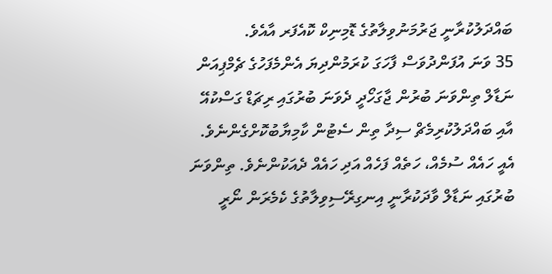ބައްދަލުކުރާނީ ޖަރުމަނުވިލާތުގެ ޑޮމިނިކް ކޮއެފަރ އާއެވެ.
35 ވަނަ އުފަންދުވަސް ފާހަގަ ކުރަމުންދިޔަ އެންމެފަހުގެ ޗެމްޕިއަން ނަޑާލް ތިންވަނަ ބުރުން ޖާގަހޯދީ ދެވަނަ ބުރުގައި ރިޗަޑް ގަސްކުއޭ އާއި ބައްދަލުކުރިމެޗް ސިދާ ތިން ސެޓުން ކާމިޔާބުކޮށްގެންނެވެ. އެއީ ހައެއް ސުމެއް، ހަތެއް ފަހެއް އަދި ހައެއް ދެއަކުންނެވެ. ތިންވަނަ ބުރުގައި ނަޑާލް ވާދަކުރާނީ އިނގިރޭސިވިލާތުގެ ކެމެރަން ނޯރީ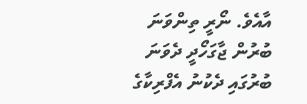އާއެވެ. ނޯރީ ތިންވަނަ ބުރުން ޖާގަހޯދީ ދެވަނަ ބުރުގައި ދެކުނު އެފްރިކާގެ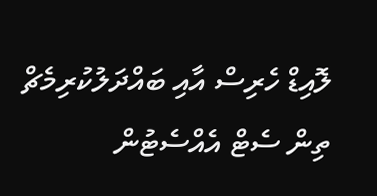ލޮއިޑް ހެރިސް އާއި ބައްދަލުކުރިމެޗް ތިން ސެޓް އެއްސެޓުން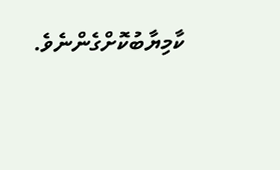ކާމިޔާބުކޮށްގެންނެވެ.